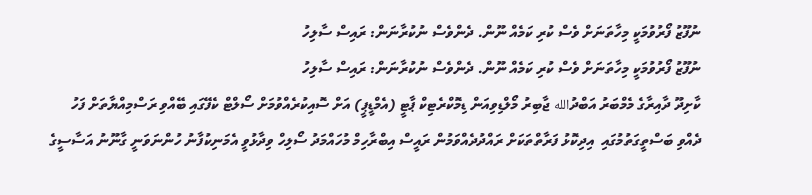ނުފޫޒު ފޯރުވުމަކީ މިހާތަނަށް ވެސް ކުރި ކަމެއް ނޫން. ދެންވެސް ނުކުރާނަން: ރައިސް ސާލިހު
ނުފޫޒު ފޯރުވުމަކީ މިހާތަނަށް ވެސް ކުރި ކަމެއް ނޫން. ދެންވެސް ނުކުރާނަން: ރައިސް ސާލިހު
ކާށިދޫ ދާއިރާގެ މެމްބަރު އަބްދުالله ޖާބިރު މޯލްޑިވިއަން ޑިމޮކްރެޓިކް ޕާޓީ (އެމްޑީޕީ) އަށް ސޮއިކުރެއްވުމަށް ސޯލްޓް ކެފޭގައި ބޭއްވި ރަސްމިއްޔާތަށް ފަހު  ދެއްވި ބަސްތީގަތުމުގައި  އިދިކޮޅު ފަރާތްތަކަށް ރައްދުދެއްވަމުން ރައީސް އިބްރާހިމް މުހައްމަދު ސޯލިހް ވިދާޅުވީ އެމަނިކުފާނު ހުންނަވަނީ ގާނޫނު އަސާސީގެ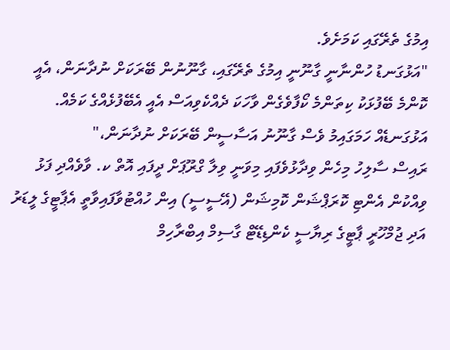އިމުގެ ތެރޭގައި ކަމަށެވެ.
"އަޅުގަނޑު ހުންނާނީ ގާނޫނީ އިމުގެ ތެރޭގައި، ގާނޫނުން ބޭރަކަށް ނުދާނަން، އެއީ ކޮންމެ ބޭފުޅަކު ކިތަންމެ ކޯފާވެގެން ވާހަކަ ދެއްކެވިއަސް އެއީ އެބޭފުޅެއްގެ ކަމެއް. އަޅުގަނޑެއް ހަމަގައިމު ވެސް ގާނޫނު އަސާސީން ބޭރަކަށް ނުދާނަން،"
ރައިސް ސާލިހު މިހެން ވިދާޅުވެފައި މިވަނީ ވިލާ ގްރޫޕަށް ދީފައި އޮތް ކ. ވާވެއްދި ފަޅު ވިއްކުން އެންޓި ކޮރަޕްޝަން ކޮމިޝަން (އޭސީސީ) އިން ހުއްޓުވާފައިވާތީ އެޕާޓީގެ ލީޑަރު އަދި ޖުމްހޫރީ ޕާޓީގެ ރިޔާސީ ކެންޑިޑޭޓް ގާސިމް އިބްރާހިމް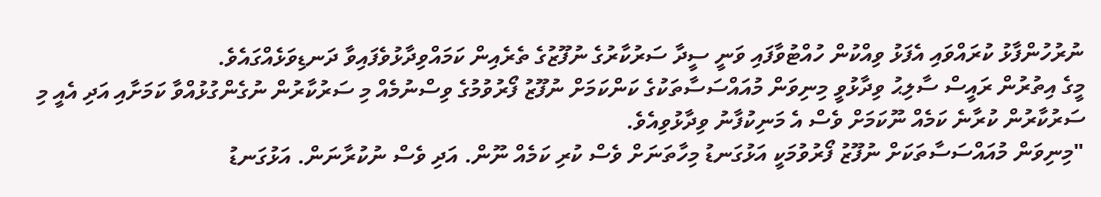ނުރުހުންފާޅު ކުރައްވައި އެފަޅު ވިއްކުން ހުއްޓުވާފައި ވަނީ ސީދާ ސަރުކާރުގެ ނުފޫޒުގެ ތެރެއިން ކަމައްވިދާޅުވެފައިވާ ދަނޑިވަޅެއްގައެވެ.
މީގެ އިތުރުން ރައީސް ސާލިޙު ވިދާޅުވީ މިނިވަން މުއައްސަސާތަކުގެ ކަންކަމަށް ނުފޫޒު ފޯރުވުމުގެ ވިސްނުމެއް މި ސަރުކާރުން ނުގެންގުޅުއްވާ ކަމަށާއި އަދި އެއީ މި ސަރުކާރުން ކުރާނެ ކަމެއް ނޫކަމަށް ވެސް އެ މަނިކުފާނު ވިދާޅުވިއެވެ.
"މިނިވަން މުއައްސަސާތަކަށް ނުފޫޒު ފޯރުވުމަކީ އަޅުގަނޑު މިހާތަނަށް ވެސް ކުރި ކަމެއް ނޫން. އަދި ވެސް ނުކުރާނަން. އަޅުގަނޑު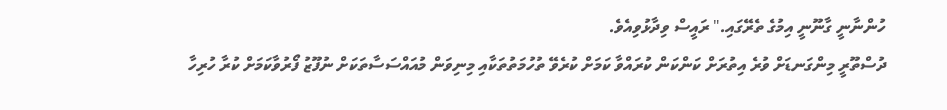ހުންނާނީ ގާނޫނީ އިމުގެ ތެރޭގައި." ރައީސް ވިދާޅުވިއެވެ.
ދުސްތޫރީ މިންގަނޑަށް ވުރެ އިތުރަށް ކަންކަން ކުރައްވާ ކަމަށް ކުރެވޭ ތުހުމަތުތަކާއި މިނިވަން މުއައްސަސާތަކަށް ނުފޫޒު ފޯރުވާކަމަށް ކުރާ ހުރިހާ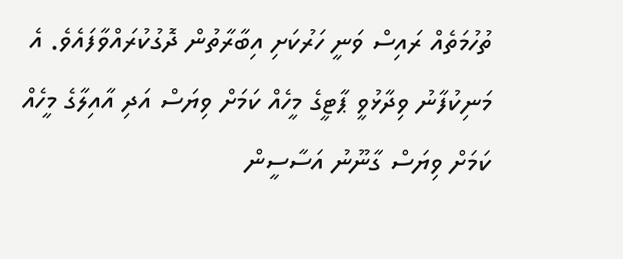ތުހުމަތެއް ރައިސް ވަނީ ހަރުކަށި އިބާރާތުން ދޮގުކުރައްވާފައެވެ. އެ މަނިކުފާނު ވިދާޅުވީ ޕާޓީގެ މީހެއް ކަމަށް ވިޔަސް އަދި އާއިލާގެ މީހެއް ކަމަށް ވިޔަސް ގާނޫނު އަސާސީން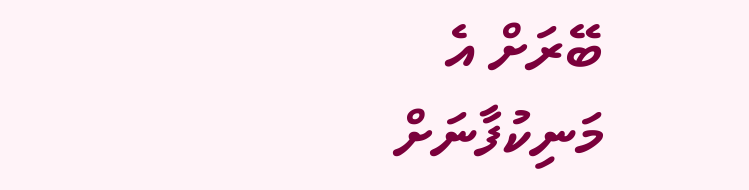ބޭރަށް އެ މަނިކުފާނަށް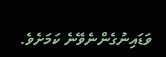ވަޑައިނުގެންނެވޭނެ ކަމަށެވެ.